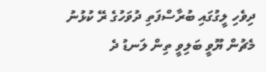ދިވެހި ލީގުގައި ބުރާސްފަތި ދުވަހުގެ ރޭ ކުޅުނު މެޗުން ޔޫވީ ބަލިވީ ތިން ލަނޑު ދެ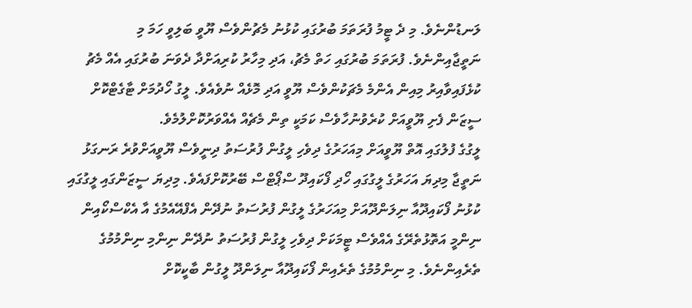ލަނޑުންނެވެ. މި ދެ ޓީމު ފުރަތަމަ ބުރުގައި ކުޅުނު މެޗުންވެސް ޔޫވީ ބަލިވީ ހަމަ މި ނަތީޖާއިންނެވެ. ފުރަތަމަ ބުރުގައި ހަތް މެޗު، އަދި މިހާރު ކުރިއަށްދާ ދެވަނަ ބުރުގައި އެއް މެޗު ކުޅެފައިވާއިރު މިއިން އެންމެ މެޗަކުންވެސް ޔޫވީ އަދި މޮޅެއް ނުވެއެވެ. ލީގު ހޯދުމަށް ޓާގެޓްކޮށް ސީޒަން ފެށި ޔޫވީއަށް ކުރެވުނުހާވެސް ކަމަކީ ތިން މެޗެއް އެއްވަރުކޮށްލުމެވެ.
ލީގުގެ ފުލުގައި އޮތް ޔޫވީއަށް މިއަހަރުގެ ދިވެހި ލީގުން ފުރުސަތު ދިނީވެސް ޔޫވީއަށްވުރެ ރަނގަޅު ނަތީޖާ މިދިޔަ އަހަރުގެ ލީގުގައި ހޯދި ފޯކައިދޫ ސްޕޯޓްސް ބޭރުކޮށްފައެވެ. މިދިޔަ ސީޒަންގައި ލީގުގައި ކުޅުނު ފޯކައިދޫއާ ނިލަންދޫއަށް މިއަހަރުގެ ލީގުން ފުރުސަތު ނުދޭން އެފްއޭއެމުގެ އާ އެކްސްކޯއިން ނިންމީ އަތޮޅުތެރޭގެ އެއްވެސް ޓީމަކަށް ދިވެހި ލީގުން ފުރުސަތު ނުދޭން ނިންމި ނިންމުމުގެ ތެރެއިންނެވެ. މި ނިންމުމުގެ ތެރެއިން ފޯކައިދޫއާ ނިލަންދޫ ލީގުން ބާކީކޮށް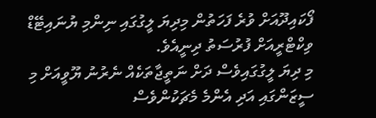ފޯކައިދޫއަށް ވުރެ ފަހަތުން މިދިޔަ ލީގުގައި ނިންމި ޔުނައިޓޭޑް ވިކްޓްރީއަށް ފުރުސަތު ދިނީއެވެ.
މި ދިޔަ ލީގުގައިވެސް ދަށް ނަތީޖާތަކެއް ނެރުނު ޔޫވީއަށް މި ސީޒަންގައި އަދި އެންމެ މެޗަކުންވެސް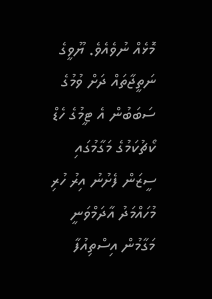މޮޅެއް ނުވެއެވެ. ޔޫވީގެ ނަތީޖާތައް ދަށް ވުމުގެ ސަބަބުން އެ ޓީމުގެ ހެޑް ކޯޗުކަމުގެ މަގާމުގައި ސީޒަން ފެށުނު އިރު ހުރި މުހައްމަދު އާދަމްވަނީ މަގާމުން އިސްތިއުފާ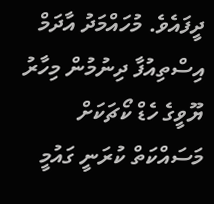ދީފައެވެ. މުހައްމަދު އާދަމް އިސްތިއުފާ ދިނުމުން މިހާރު ޔޫވީގެ ހެޑް ކޯޗަކަށް މަސައްކަތް ކުރަނީ ގައުމީ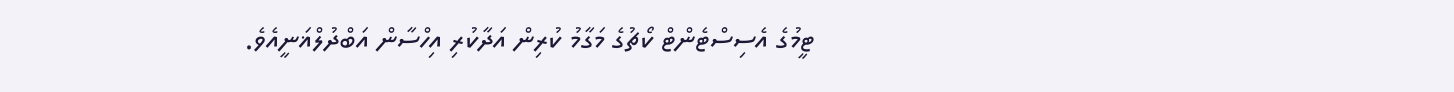ޓީމުގެ އެސިސްޓެންޓް ކޯޗުގެ މަގާމު ކުރިން އަދާކުރި އިހްސާން އަބްދުލްޣަނީއެވެ.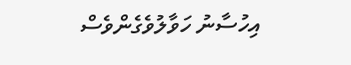އިހުސާނު ހަވާލުވެގެންވެސް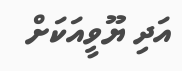އަދި ޔޫވީއަކަށް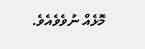މޮޅެއް ނުވެވެއެވެ.